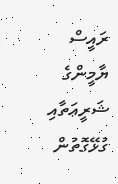ރައީސް ޔާމީންގެ ޝަރީޢަތާއި ގުޅޭގޮތުން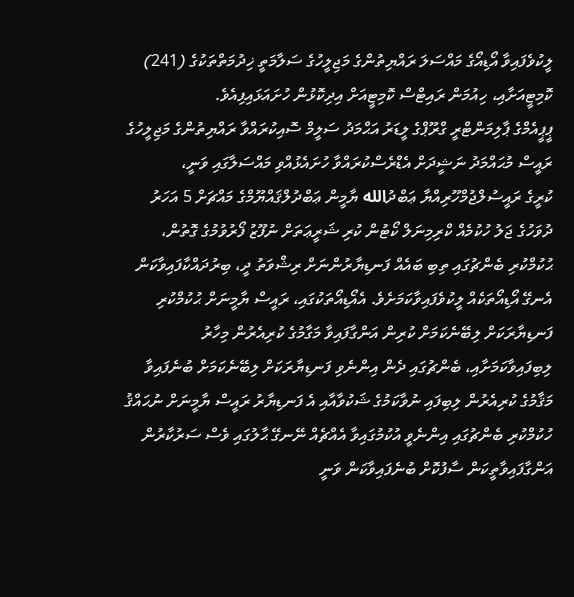ލީކުވެފައިވާ އޯޑިއޯގެ މައްސަލަ ރައްޔިތުންގެ މަޖިލީހުގެ ސަލާމަތީ ޚިދުމަތްތަކުގެ (241) ކޮމިޓީއަށާއި، ހިއުމަން ރައިޓްސް ކޮމިޓީއަށް އިދިކޮޅުން ހުށައަޅައިފިއެވެ.
ޕީޕީއެމްގެ ޕާލިމަންޓްރީ ގްރޫޕްގެ ލީޑަރު އަޙްމަދު ސަލީމް ސޮއިކުރައްވާ ރައްޔިތުންގެ މަޖިލީހުގެ ރައީސް މުޙައްމަދު ނަޝީދަށް އެޑްރެސްކުރައްވާ ހުށައެޅުއްވި މައްސަލާގައި ވަނީ،
ކުރީގެ ރައީސުލްޖުމްހޫރިއްޔާ ޢަބްދުالله ޔާމީން ޢަބްދުލްޤައްޔޫމްގެ މައްޗަށް 5 އަހަރު ދުވަހުގެ ޖަލު ހުކުމެއް ކްރިމިނަލް ކޯޓުން ކުރި ޝަރީޢަތަށް ނުފޫޒު ފޯރުވުމުގެ ގޮތުން، ޙުކުމްކުރި ބެންޗުގައި ތިބި ބައެއް ފަނޑިޔާރުންނަށް ރިޝްވަތު ދީ، ބިރުދައްކާފައިވާކަން އެނގޭ އޯޑިއޯތަކެއް ލީކުވެފައިވާކަމަށެވެ. އެއޯޑިއޯތަކުގައި، ރައީސް ޔާމީނަށް ޙުކުމްކުރި ފަނޑިޔާރަކަށް ލިބޭނެކަމަށް ކުރިން އަންގާފައިވާ މަގާމުގެ ކުރިއެރުން މިހާރު ލިބިފައިވާކަމަށާއި، ބެންޗުގައި ދެން އިންނެވި ފަނޑިޔާރަކަށް ލިބޭނެކަމަށް ބުނެފައިވާ މަޤާމުގެ ކުރިއެރުން ލިބިފައި ނުވާކަމުގެ ޝަކުވާއާއި އެ ފަނޑިޔާރު ރައީސް ޔާމީނަށް ނުޙައްޤު ހުކުމްކުރި ބެންޗުގައި އިންނެވީ އުކުމުގައިވާ އެއްޗެއް ނޭނގޭ ޙާލުގައި ވެސް ސަރުކާރުން އަންގާފައިވާތީކަން ސާފުކޮށް ބުނެފައިވާކަން ވަނީ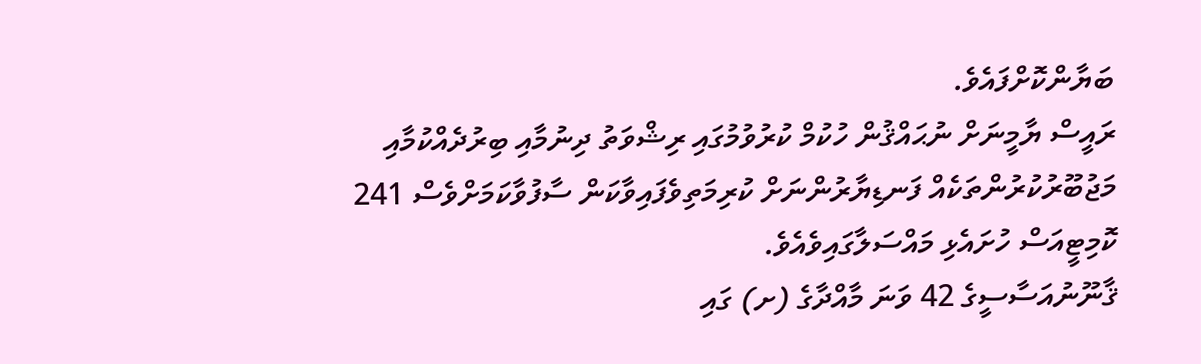ބަޔާންކޮށްފައެވެ.
ރައީސް ޔާމީނަށް ނުޙައްޤުން ހުކުމް ކުރުވުމުގައި ރިޝްވަތު ދިނުމާއި ބިރުދެއްކުމާއި މަޖުބޫރުކުރުންތަކެއް ފަނޑިޔާރުންނަށް ކުރިމަތިވެފައިވާކަން ސާފުވާކަމަށްވެސް 241 ކޮމިޓީއަސް ހުށައެޅި މައްސަލާގައިވެއެވެ.
ޤާނޫނުއަސާސީގެ 42 ވަނަ މާއްދާގެ (ށ) ގައި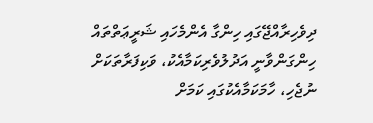ދިވެހިރާއްޖޭގައި ހިންގާ އެންމެހައި ޝަރީޢަތްތައް ހިންގަންވާނީ އަދުލުވެރިކަމާއެކު، ވަކިފަރާތަކަށް ނުޖެހި، ހާމަކަމާއެކުގައި ކަމަށް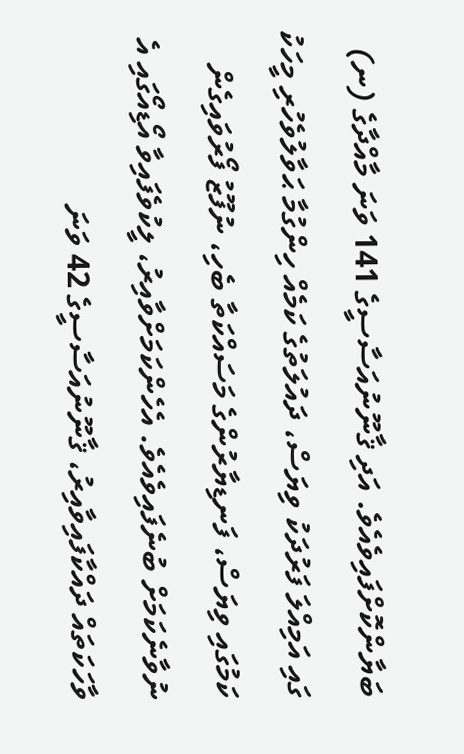ބަޔާންކޮށްފައިވެއެވެ. އަދި ޤާނޫނުއަސާސީގެ 141 ވަނަ މާއްދާގެ (ނ) ގައި އަމިއްލަ ފަރުދަކު ވިޔަސް، ދައުލަތުގެ ކަމެއް ހިންގުމާ ޙަވާލުވެހުރި މީހަކު ކަމުގައި ވިޔަސް، ފަނޑިޔާރުންގެ މަސައްކަތާ ބެހި، ނުފޫޒު ފޯރުވައިގެން ނުވާނެކަމަށް ބުނެފައިވެއެވެ. އެހެންކަމަށްވާއިރު، ލީކުވެފައިވާ އޯޑިއޯގައި އެ ވާހަކަތައް ދައްކާފައިވާއިރު، ޤާނޫނުއަސާސީގެ 42 ވަނަ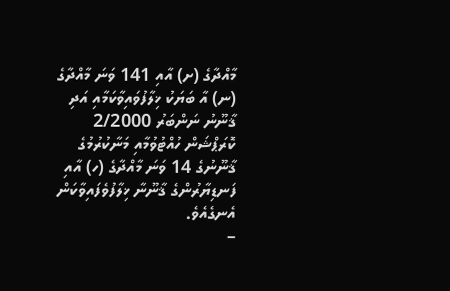މާއްދާގެ (ށ) އާއި 141 ވަނަ މާއްދާގެ (ނ) އާ ބަޔަކު ޚިލާފުވައިވާކަމާއި އަދި ޤާނޫނު ނަންބަރު 2/2000 ކޮރަޕްޝަން ހުއްޓުވުމާއި މަނާކުރުމުގެ ޤާނޫނުގެ 14 ވަނަ މާއްދާގެ (ހ) އާއި ފަނޑިޔާރުންގެ ޤާނޫނާ ޚިލާފުވެފައިވާކަން އެނގެއެވެ.
–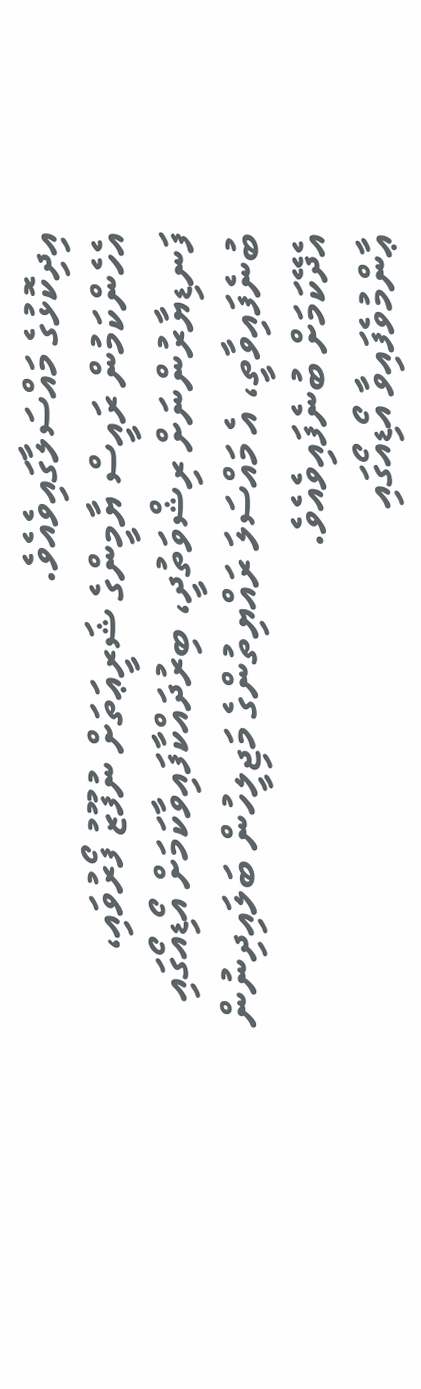އިދިކޮޅުގެ މައްސަލާގައިވެއެވެ.
އެހެންކަމުން ރައީސް ޔާމީންގެ ޝަރީޢަތަށް ނުފޫޒު ފޯރުވައި، ފަނޑިޔާރުންނަށް ރިޝްވަތުދީ، ބިރުދައްކާފައިވާކަމަށް އޯޑިއޯގައި ބުނެފައިވާތީ، އެ މައްސަލަ ރައްޔިތުންގެ މަޖިލީހުން ބަލައިދިނުން އެދޭކަމަށް ބުނެފައިވެއެވެ.
ޢާންމުވެފައިވާ އޯޑިއޯގައި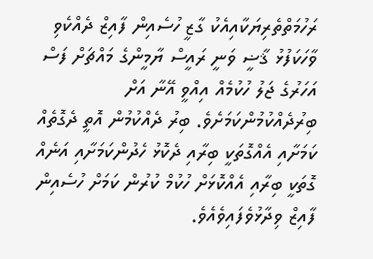ރަހުމަތްތެރިޔަކާއިއެކު ގާޒީ ހުސެއިން ފާއިޒް ދެއްކެވި ވާހަކަފުޅު ޤާޟީ ވަނީ ރައީސް ޔާމީންގެ މައްޗަށް ފަސް އަހަރުގެ ޖަލު ހުކުމެއް އިއްވީ އޭނާ އަށް ބިރުދެއްކުމުންކަމަށެވެ. ބިރު ދެއްކުމުން އޮތީ ދެގޮތެއް ކަމަށާއި އެއްގޮތަކީ ބިރާއި ދެކޮޅު ހެދުންކަމަށާއި އަނެއް ގޮތަކީ ބިރާއި އެއްކޮޅަށް ހުކުމް ކުރުން ކަމަށް ހުސެއިން ފާއިޒް ވިދާޅުވެފައިވެއެވެ.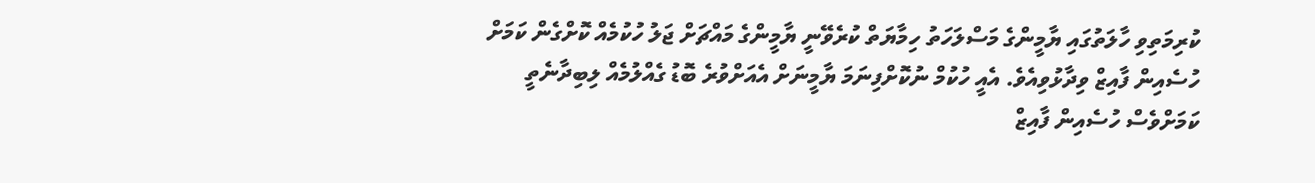ކުރިމަތިވި ހާލަތުގައި ޔާމީންގެ މަސްލަހަތު ހިމާޔަތް ކުރެވޭނީ ޔާމީންގެ މައްޗަށް ޖަލު ހުކުމެއް ކޮށްގެން ކަމަށް ހުސެއިން ފާއިޒް ވިދާޅުވިއެވެ. އެއީ ހުކުމް ނުކޮށްފިނަމަ ޔާމީނަށް އެއަށްވުރެ ބޮޑު ގެއްލުމެއް ލިބިދާނެތީ ކަމަށްވެސް ހުސެއިން ފާއިޒް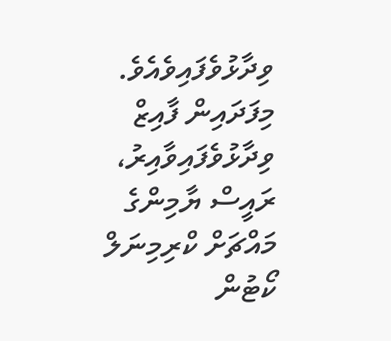ވިދާޅުވެފައިވެއެވެ.
މިފަދައިން ފާއިޒް ވިދާޅުވެފައިވާއިރު، ރައީސް ޔާމިންގެ މައްޗަށް ކްރިމިނަލް ކޯޓުން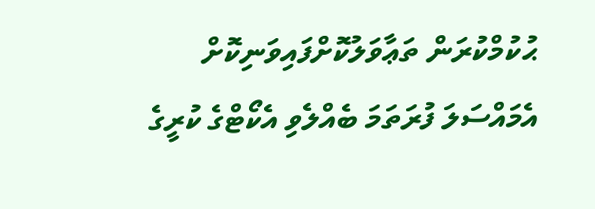ޙުކުމްކުރަން ތަޢާވަލުކޮށްފައިވަނިކޮށް އެމައްސަލަ ފުރަތަމަ ބެއްލެވި އެކޯޓްގެ ކުރީގެ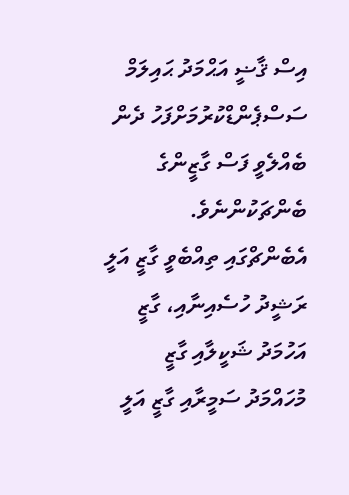އިސް ޤާޟީ އަޙްމަދު ޙައިލަމް ސަސްޕެންޑްކުރުމަށްފަހު ދެން ބެއްލެވީ ފަސް ގާޒީންގެ ބެންޗަކުންނެވެ. އެބެންޗްގައި ތިއްބެވީ ގާޒީ އަލީ ރަޝީދު ހުސެއިނާއި، ގާޒީ އަހުމަދު ޝަކީލާއި ގާޒީ މުހައްމަދު ސަމީރާއި ގާޒީ އަލީ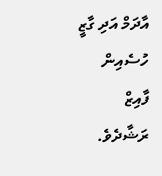އާދަމް އަދި ގާޒީ ހުސެއިން ފާއިޒް ރަޝާދެވެ.